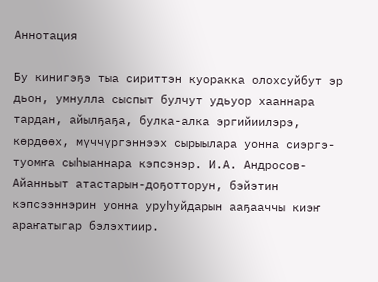Аннотация

Бу кинигэҕэ тыа сириттэн куоракка олохсуйбут эр дьон, умнулла сыспыт булчут удьуор хааннара тардан, айылҕаҕа, булка-алка эргийиилэрэ, көрдөөх, мүччүргэннээх сырыылара уонна сиэргэ-туомҥа сыһыаннара кэпсэнэр. И.А. Андросов-Айанньыт атастарын-доҕотторун, бэйэтин кэпсээннэрин уонна уруһуйдарын ааҕааччы киэҥ араҥатыгар бэлэхтиир.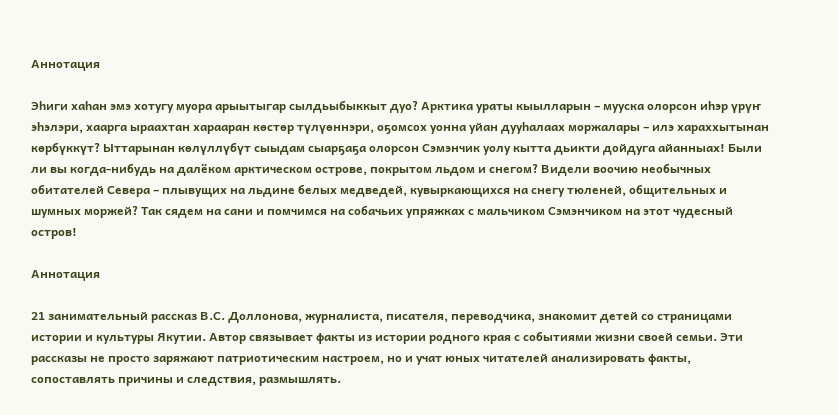Аннотация

Эһиги хаһан эмэ хотугу муора арыытыгар сылдьыбыккыт дуо? Арктика ураты кыылларын – мууска олорсон иһэр үрүҥ эһэлэри, хаарга ыраахтан харааран көстөр түлүөннэри, оҕомсох уонна уйан дууһалаах моржалары – илэ хараххытынан көрбүккүт? Ыттарынан көлүллүбүт сыыдам сыарҕаҕа олорсон Сэмэнчик уолу кытта дьикти дойдуга айанныах! Были ли вы когда-нибудь на далёком арктическом острове, покрытом льдом и снегом? Видели воочию необычных обитателей Севера – плывущих на льдине белых медведей, кувыркающихся на снегу тюленей, общительных и шумных моржей? Так сядем на сани и помчимся на собачьих упряжках с мальчиком Сэмэнчиком на этот чудесный остров!

Аннотация

21 занимательный рассказ В.С. Доллонова, журналиста, писателя, переводчика, знакомит детей со страницами истории и культуры Якутии. Автор связывает факты из истории родного края с событиями жизни своей семьи. Эти рассказы не просто заряжают патриотическим настроем, но и учат юных читателей анализировать факты, сопоставлять причины и следствия, размышлять.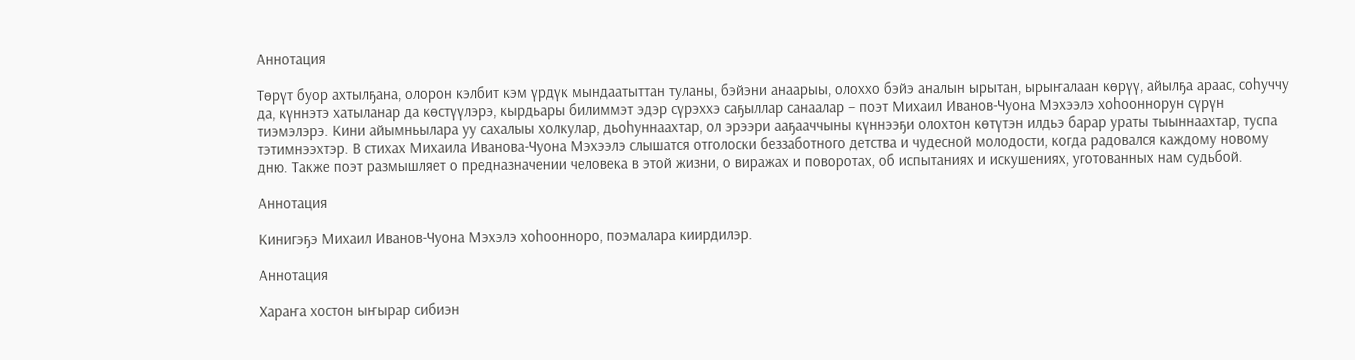Аннотация

Төрүт буор ахтылҕана, олорон кэлбит кэм үрдүк мындаатыттан туланы, бэйэни анаарыы, олоххо бэйэ аналын ырытан, ырыҥалаан көрүү, айылҕа араас, соһуччу да, күннэтэ хатыланар да көстүүлэрэ, кырдьары билиммэт эдэр сүрэххэ саҕыллар санаалар – поэт Михаил Иванов-Чуона Мэхээлэ хоһооннорун сүрүн тиэмэлэрэ. Кини айымньылара уу сахалыы холкулар, дьоһуннаахтар, ол эрээри ааҕааччыны күннээҕи олохтон көтүтэн илдьэ барар ураты тыыннаахтар, туспа тэтимнээхтэр. В стихах Михаила Иванова-Чуона Мэхээлэ слышатся отголоски беззаботного детства и чудесной молодости, когда радовался каждому новому дню. Также поэт размышляет о предназначении человека в этой жизни, о виражах и поворотах, об испытаниях и искушениях, уготованных нам судьбой.

Аннотация

Кинигэҕэ Михаил Иванов-Чуона Мэхэлэ хоһоонноро, поэмалара киирдилэр.

Аннотация

Хараҥа хостон ыҥырар сибиэн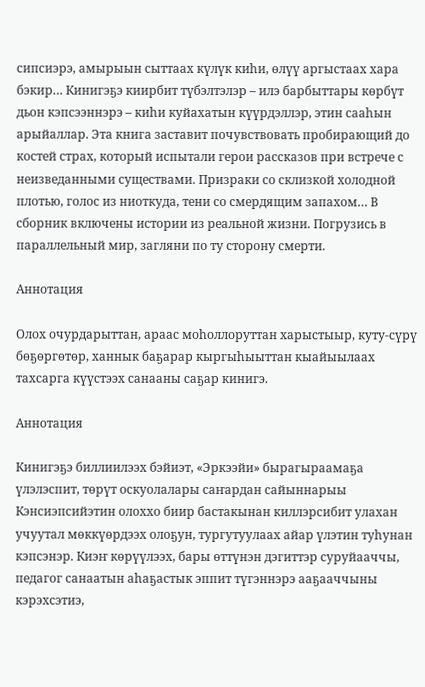сипсиэрэ, амырыын сыттаах күлүк киһи, өлүү аргыстаах хара бэкир… Кинигэҕэ киирбит түбэлтэлэр – илэ барбыттары көрбүт дьон кэпсээннэрэ – киһи куйахатын күүрдэллэр, этин сааһын арыйаллар. Эта книга заставит почувствовать пробирающий до костей страх, который испытали герои рассказов при встрече с неизведанными существами. Призраки со склизкой холодной плотью, голос из ниоткуда, тени со смердящим запахом… В сборник включены истории из реальной жизни. Погрузись в параллельный мир, загляни по ту сторону смерти.

Аннотация

Олох очурдарыттан, араас моһоллоруттан харыстыыр, куту-сүрү бөҕөргөтөр, ханнык баҕарар кыргыһыыттан кыайыылаах тахсарга күүстээх санааны саҕар кинигэ.

Аннотация

Кинигэҕэ биллиилээх бэйиэт, «Эркээйи» бырагыраамаҕа үлэлэспит, төрүт оскуолалары саҥардан сайыннарыы Кэнсиэпсийэтин олоххо биир бастакынан киллэрсибит улахан учуутал мөккүөрдээх олоҕун, тургутуулаах айар үлэтин туһунан кэпсэнэр. Киэҥ көрүүлээх, бары өттүнэн дэгиттэр суруйааччы, педагог санаатын аһаҕастык эппит түгэннэрэ ааҕааччыны кэрэхсэтиэ,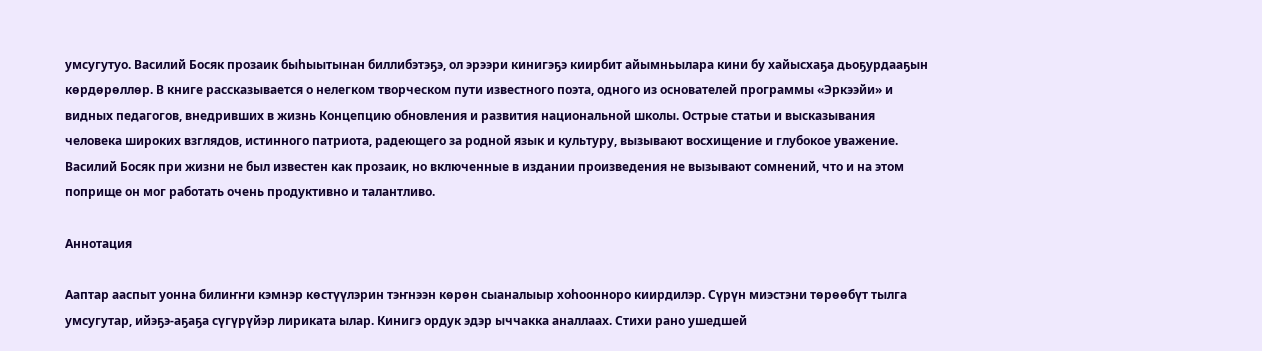умсугутуо. Василий Босяк прозаик быһыытынан биллибэтэҕэ, ол эрээри кинигэҕэ киирбит айымньылара кини бу хайысхаҕа дьоҕурдааҕын көрдөрөллөр. В книге рассказывается о нелегком творческом пути известного поэта, одного из основателей программы «Эркээйи» и видных педагогов, внедривших в жизнь Концепцию обновления и развития национальной школы. Острые статьи и высказывания человека широких взглядов, истинного патриота, радеющего за родной язык и культуру, вызывают восхищение и глубокое уважение. Василий Босяк при жизни не был известен как прозаик, но включенные в издании произведения не вызывают сомнений, что и на этом поприще он мог работать очень продуктивно и талантливо.

Аннотация

Ааптар ааспыт уонна билиҥҥи кэмнэр көстүүлэрин тэҥнээн көрөн сыаналыыр хоһоонноро киирдилэр. Сүрүн миэстэни төрөөбүт тылга умсугутар, ийэҕэ-аҕаҕа сүгүрүйэр лириката ылар. Кинигэ ордук эдэр ыччакка аналлаах. Стихи рано ушедшей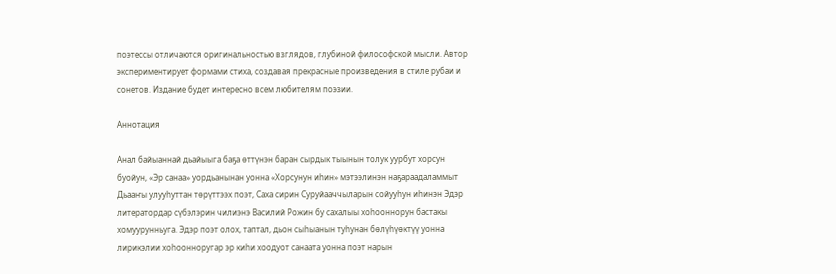поэтессы отличаются оригинальностью взглядов, глубиной философской мысли. Автор экспериментирует формами стиха, создавая прекрасные произведения в стиле рубаи и сонетов. Издание будет интересно всем любителям поэзии.

Аннотация

Анал байыаннай дьайыыга баҕа өттүнэн баран сырдык тыынын толук уурбут хорсун буойун, «Эр санаа» уордьанынан уонна «Хорсунун иһин» мэтээлинэн наҕараадаламмыт Дьааҥы улууһуттан төрүттээх поэт, Саха сирин Суруйааччыларын сойууһун иһинэн Эдэр литератордар сүбэлэрин чилиэнэ Василий Рожин бу сахалыы хоһооннорун бастакы хомуурунньуга. Эдэр поэт олох, таптал, дьон сыһыанын туһунан бөлүһүөктүү уонна лирикэлии хоһоонноругар эр киһи хоодуот санаата уонна поэт нарын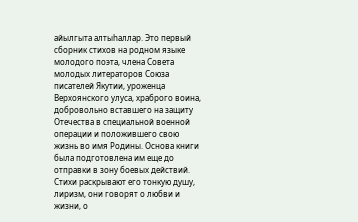айылгыта алтыһаллар. Это первый сборник стихов на родном языке молодого поэта, члена Совета молодых литераторов Союза писателей Якутии, уроженца Верхоянского улуса, храброго воина, добровольно вставшего на защиту Отечества в специальной военной операции и положившего свою жизнь во имя Родины. Основа книги была подготовлена им еще до отправки в зону боевых действий. Стихи раскрывают его тонкую душу, лиризм, они говорят о любви и жизни, о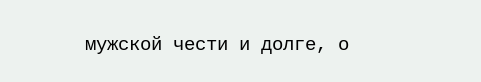мужской чести и долге, о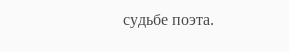судьбе поэта.